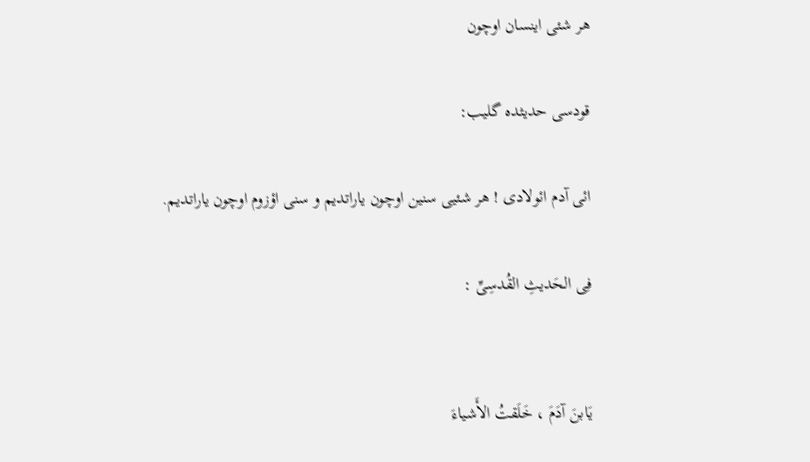هر شئی اینسان اوچون

قودسی حدیثده گلیب:

ائی آدم ائولادی ! هر شئیی سنین اوچون یاراتدیم و سنی اؤزوم اوچون یاراتدیم.

فِی الحَدیثِ القُدسِیِّ :


یَابنَ آدَمَ ، خَلَقتُ الأَشیاءَ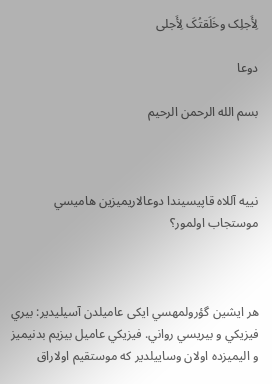لِأَجلِک وخَلَقتُکَ لِأَجلی

دوعا

بسم الله الرحمن الرحيم



نييه آللاه قاپيسيندا دوعالاريميزين هاميسي موستجاب اولمور؟



هر ايشين گؤرولمهسي ايكی عاميلدن آسيليدير: بيري فيزيكي و بيريسي رواني. فيزيكي عاميل بيزيم بدنيميز و اليميزده اولان وساييلدير كه موستقيم اولاراق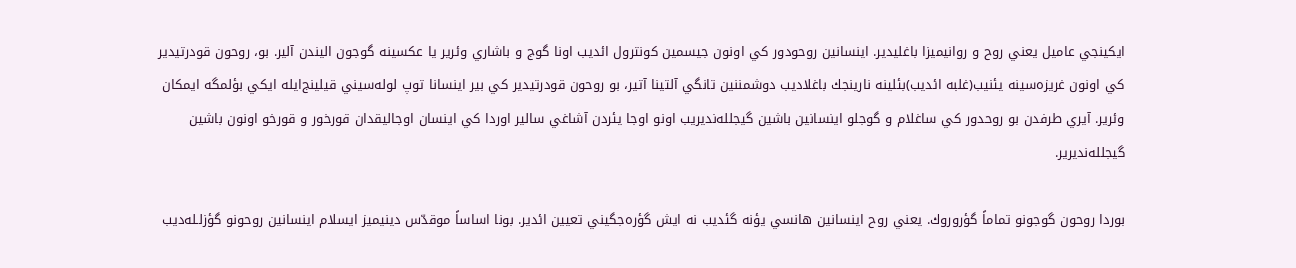ايكينجي عاميل يعني روح و روانيميزا باغليدير. اينسانين روحودور كي اونون جيسمين كونترول ائديب اونا گوج و باشاري وئرير يا عكسينه گوجون اليندن آلير. بو، روحون قودرتيدير كي اونون غريزه‌سينه يئنيب(غلبه ائديب)بئلينه نارينجك باغلاديب دوشمننين تانگي‌ آلتينا آتير، بو روحون قودرتيدير كي بير اينسانا توپ لوله‌سيني قيلينج‌ايله ايكي بؤلمگه ايمكان وئرير. آيري طرفدن بو روحدور كي ساغلام و گوجلو اينسانين باشين گيجلله‌نديريب اونو اوجا يئردن آشاغي سالير اوردا كي اينسان اوجاليقدان قورخور و قورخو اونون باشين گيجلله‌نديرير.

بوردا روحون گوجونو تماماً گؤروروك. يعني روح اينسانين هانسي يؤنه گئديب نه ايش گؤره‌جگيني تعيين ائدير. بونا اساساً موقدّس دينيميز ايسلام اينسانين روحونو گؤزلـله‌ديب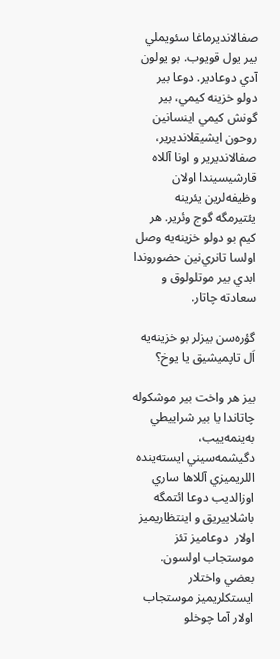صفالانديرماغا سئويملي بير يول قويوب. بو يولون آدي دوعادير. دوعا بير دولو خزينه كيمي، بير گونش كيمي اينسانين روحون ايشيقلانديرير، صفالانديرير و اونا آللاه قارشيسيندا اولان وظيفه‌لرين يئرينه يئتيرمگه گوج وئرير. هر كيم بو دولو خزينه‌يه وصل اولسا تانري‌نين حضوروندا ابدي بير موتلولوق و سعادته چاتار.

گؤره‌سن بيزلر بو خزينه‌يه اَل تاپميشيق يا يوخ؟

بيز هر واخت بير موشكوله چاتاندا يا بير شراييطي به‌ينمه‌ييب، دگيشمه‌سيني ايسته‌ينده اللريميزي آللاها ساري اوزالديب دوعا ائتمگه باشلاييريق و اينتظاريميز اولار  دوعاميز تئز موستجاب اولسون. بعضي واختلار ايستكلريميز موستجاب اولار آما چوخلو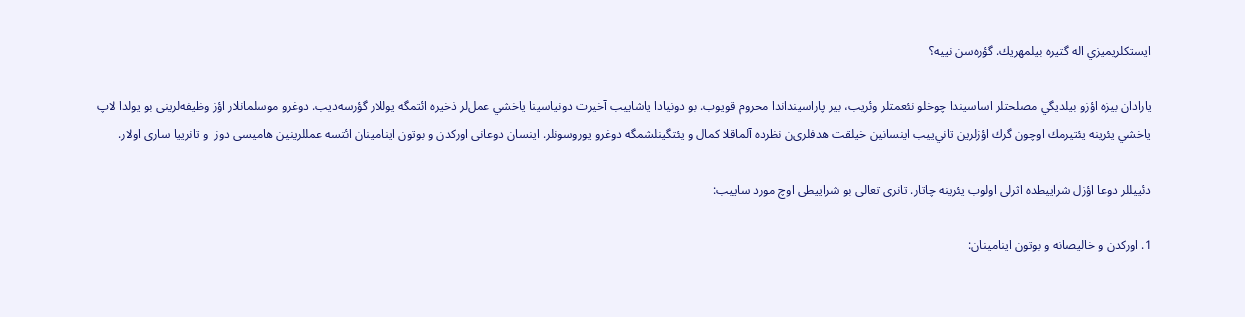ايستكلريميزي اله گتيره بيلمهريك. گؤره‌سن نييه؟

يارادان بيزه اؤزو بيلديگي مصلحتلر اساسيندا چوخلو نئعمتلر وئريب، بير پاراسينداندا محروم قويوب. بو دونيادا ياشاييب آخيرت دونياسينا ياخشي عمل‌لر ذخيره ائتمگه يوللار گؤرسه‌ديب. دوغرو موسلمانلار اؤز وظيفه‌لرينی بو يولدا لاپ ياخشي يئرينه يئتيرمك اوچون گرك اؤزلرين تاني‌ييب اينسانين خيلقت هدفلری‌ن نظرده آلماقلا كمال و يئتگينلشمگه دوغرو يوروسونلر. اینسان دوعانی اورکدن و بوتون اینامینان ائتسه عمللرینین هامیسی دوز  و تانرییا ساری اولار.

دئییللر دوعا اؤزل شراییطده اثرلی اولوب یئرینه چاتار. تانری تعالی بو شراییطی اوچ مورد ساییب:

1. اورکدن و خالیصانه و بوتون اینامینان: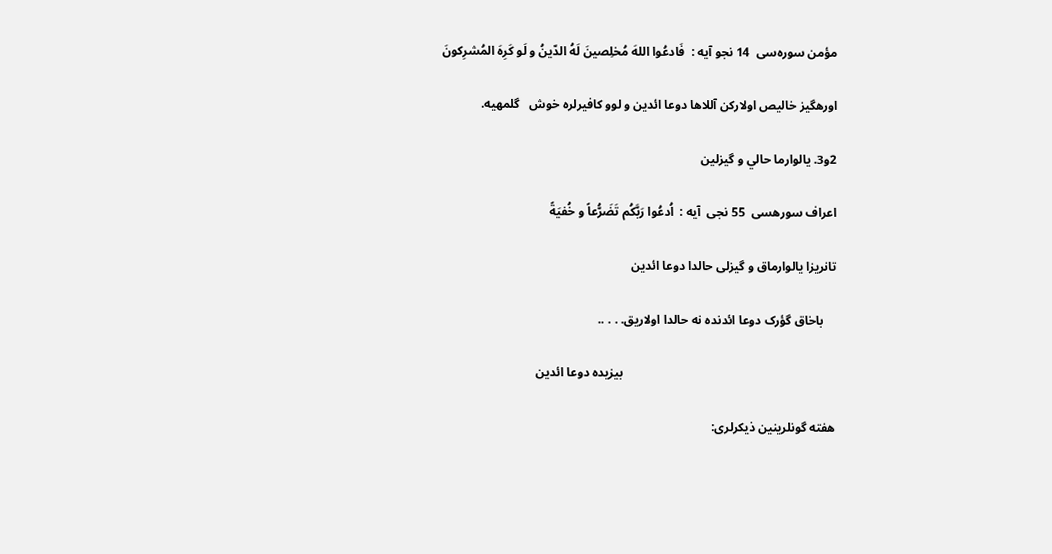مؤمن سوره‌سی  14 نجو آیه :  فَادعُوا اللهَ مُخلِصینَ لَهُ الدّینُ و لَو کَرِهَ المُشرِکونَ

اورهگيز خاليص اولارکن آللاها دوعا ائدين و لوو کافيرلره خوش   گلمهيه.

2و3. يالوارما حالي و گيزلين

اعراف سورهسی  55 نجی  آیه :  اُدعُوا رَبَّکُم تَضَرُّعاً و خُفیَةً

تانريزا يالوارماق و گيزلی حالدا دوعا ائدين

    باخاق گؤرک دوعا ائدنده نه حالدا اولاريق. . . ..

                                                                    بيزیده دوعا ائدین

هفته گو‌نلرينين ذ‌يکرلری: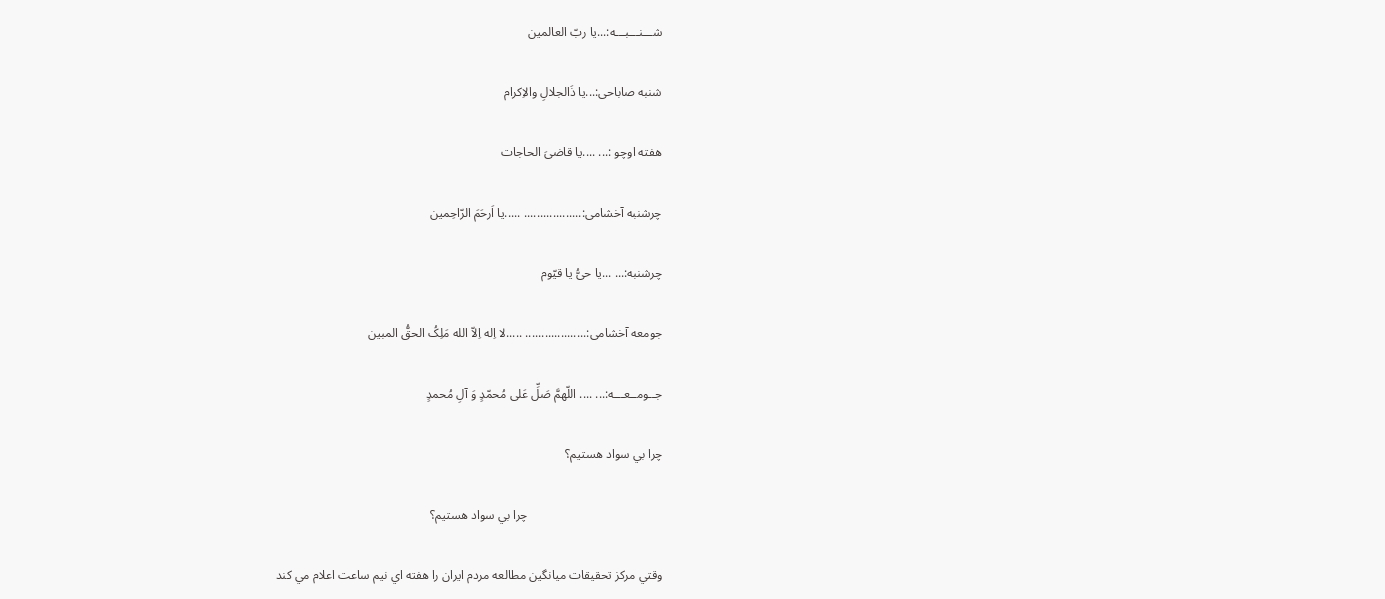شـــنـــبـــه:...یا ربّ العالمین

شنبه صاباحی:...یا ذَالجلالِ والاِکرام

هفته اوچو :... ....یا قاضیَ الحاجات

چرشنبه آخشامی:.................. .....یا اَرحَمَ الرّاحِمین

چرشنبه:... ...یا حیُّ یا قیّوم

جومعه آخشامی:................... .....لا اِله اِلاّ الله مَلِکُ الحقُّ المبین

جــومــعـــه:... .... اللّهمَّ صَلِّ عَلی مُحمّدٍ وَ آلِ مُحمدٍ

چرا بي سواد هستيم؟

                                           چرا بي سواد هستيم؟

وقتي مركز تحقيقات ميانگين مطالعه مردم ايران را هفته اي نيم ساعت اعلام مي كند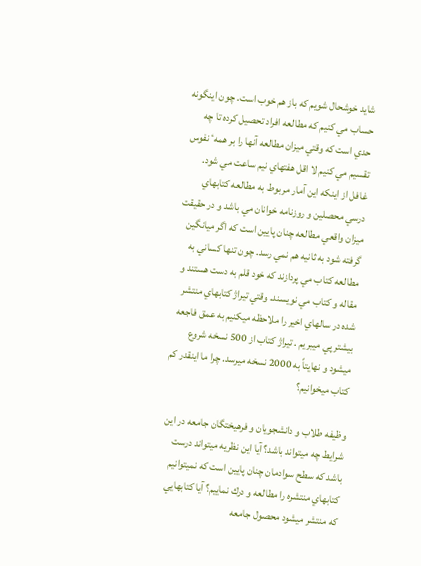شايد خوشحال شويم كه باز هم خوب است. چون اينگونه حساب مي كنيم كه مطالعه افراد تحصيل كرده تا چه حدي است كه وقتي ميزان مطالعه آنها را بر همهٴ نفوس تقسيم مي كنيم لا اقل هفتهاي نيم ساعت ‌مي شود. غافل از اينكه اين آمار مربوط به مطالعه كتابهاي درسي محصلين و روزنامه خوانان مي باشد و در حقيقت ميزان واقعي مطالعه چنان پايين است كه اگر ميانگين گرفته شود به ثانيه هم نمي رسد. چون تنها كساني به مطالعه كتاب مي پردازند كه خود قلم به دست هستند و مقاله و كتاب مي نويسند. وقتي تيراژ كتابهاي منتشر شده در سالهاي اخير را ملاحظه ميكنيم به عمق فاجعه بيشتر پي ميبريم . تيراژ كتاب از 500 نسخه شروع ميشود و نهايتاً به 2000 نسخه ميرسد. چرا ما اينقدر كم كتاب ميخوانيم؟

وظيفه طلاب و دانشجويان و فرهيختگان جامعه در اين شرايط چه ميتواند باشد؟ آيا اين نظريه ميتواند درست باشد كه سطح سوادمان چنان پايين است كه نميتوانيم كتابهاي منتشره را مطالعه و درك نماييم؟ آيا كتابهايي كه منتشر ميشود محصول جامعه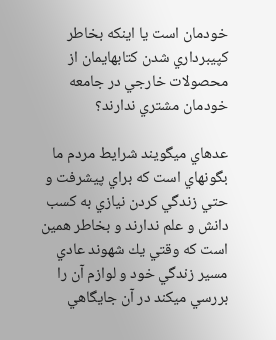خودمان است يا اينكه بخاطر كپيبرداري شدن كتابهايمان از محصولات خارجي در جامعه خودمان مشتري ندارند؟

عدهاي ميگويند شرايط مردم ما بگونهاي است كه براي پيشرفت و حتي زندگي كردن نيازي به كسب دانش و علم ندارند و بخاطر همين است كه وقتي يك شهوند عادي مسير زندگي خود و لوازم آن را بررسي ميكند در آن جايگاهي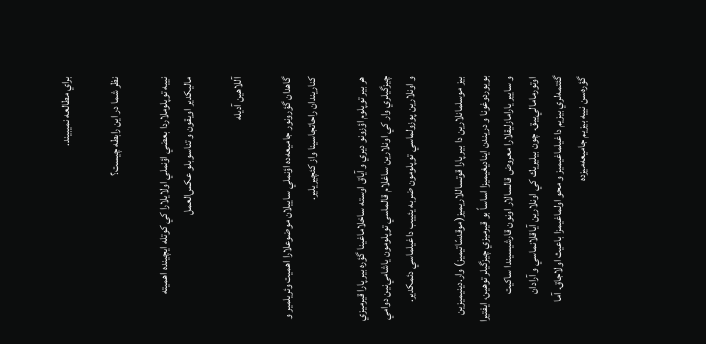براي مطالعه نميبيند.

نظر شما در اين رابطه چيست؟

نييه توپلوملاردا بعضي اؤنملي اولايلارا كي كوتله ايچينده اهميته ماليكدير اويقون و تناسوبلو عكس‌العمل

آللاهين آديله

گاهدان گؤرونور جاميعه‌ده اؤنملي ساييلان موضوعلارا اهميت وئريلمير و كناريندان راحاتجاسينا واز كئچيريلير.

هر بير توپلوم اؤزونو ديري و آياق اوسته ساخلاماغينا گؤره بير پارا قيرميزي چيزگيلري وار كي اونلارين ساغلام قالماسي توپلومون ياشامي‌نين دوامي و اونلارين پوزولماسي توپلومون ضربه يئييب داغيلماسي دئمكدير.

بيز موسلمانلارين دا بير پارا قوتساللاريميز(موقدسّاتيميز) وار.دينيميزين بويوردوغونا و دريندن ايناديغيميزا اساساً بو قيرميزي چيزگيلر توهين، ايفتيرا و سايير يارامازليقلارا معروض قالسالار اونون قارشيسيندا ساكيت اوتورمامالي‌ييق. چون بيليريك كي اونلارين آياقلانماسي و آرادان گئتمه‌لري بيزيم داغيلماغيميز و محو اولماغيمزا باعيث اولاجاق. آما گؤره‌سن نييه بيزيم جاميعه‌ميزده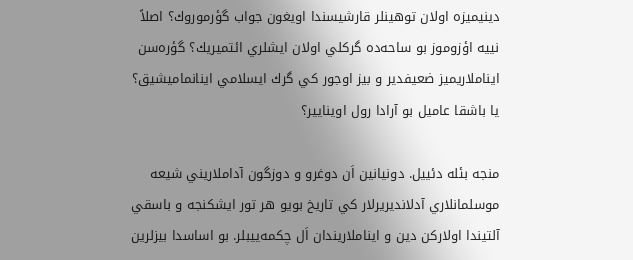دينيميزه اولان توهينلر قارشيسندا اويغون جواب گؤرموروك؟ اصلاً نييه اؤزوموز بو ساحه‌ده گركلي اولان ايشلري ائتميريك؟ گؤره‌سن ايناملاريميز ضعيفدير و بيز اوجور كي گرك ايسلامي اينانماميشيق؟ يا باشقا عاميل بو آرادا رول اوينايير؟

منجه بئله دئييل. دونيانين اَن دوغرو و دوزگون آداملاريني شيعه موسلمانلاري آدلانديريرلار كي تاريخ بويو هر تور ايشكنجه و باسقي آلتيندا اولاركن دين و ايناملاريندان اَل چكمه‌ييبلر. بو اساسدا بيزلرين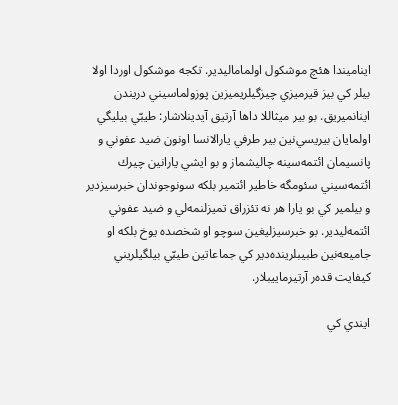ايناميندا هئچ موشكول اولماماليدير. تكجه موشكول اوردا اولا بيلر كي بيز قيرميزي چيزگيلريميزين پوزولماسيني دريندن اينانميريق. بو بير ميثاللا داها آرتيق آيدينلاشار: طيبّي بيليگي اولمايان بيريسي‌نين بير طرفي يارالانسا اونون ضيد عفوني و پانسيمان ائتمه‌سينه چاليشماز و بو ايشي يارانين چيرك ائتمه‌سيني سئومگه خاطير ائتمير بلكه سونوجوندان خبرسيزدير و بيلمير كي بو يارا هر نه تئزراق تميزلنمه‌لي و ضيد عفوني ائتمه‌ليدير. بو خبرسيزليغين سوچو او شخصده يوخ بلكه او جاميعه‌نين طبيبلرينده‌دير كي جماعاتين طيبّي بيلگيلريني كيفايت قده‌ر آرتيرماييبلار.

ايندي كي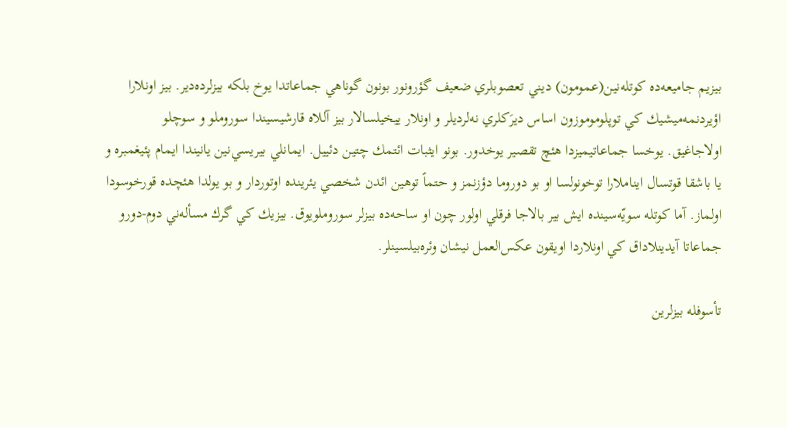بيزيم جاميعه‌ده كوتله‌نين(عمومون) ديني تعصوبلري ضعيف گؤرونور بونون گوناهي جماعاتدا يوخ بلكه بيزلرده‌دير. بيز اونلارا اؤيردنمه‌ميشيك كي توپلوموموزون اساس ديرَكلري نه‌لرديلر و اونلار ييخيلسالار بيز آللاه قارشيسيندا سوروملو و سوچلو اولاجاغيق. يوخسا جماعاتيميزدا هئچ تقصير يوخدور. بونو ايثبات ائتمك چتين دئييل. ايمانلي بيريسي‌نين يانيندا ايمام پئيغمبره و يا باشقا قوتسال ايناملارا توخونولسا او بو دوروما دؤزنمز و حتماً توهين ائدن شخصي يئرينده اوتوردار و بو يولدا هئچده قورخوسودا اولماز. آما كوتله سويّه‌سينده ايش بير بالاجا فرقلي اولور چون او ساحه‌ده بيزلر سوروملويوق. بيزيك كي گرك مسأله‌ني دوم-دورو جماعاتا آيدينلاداق كي اونلاردا اويقون عكس‌العمل نيشان وئره‌بيلسينلر.

تأسوفله بيزلرين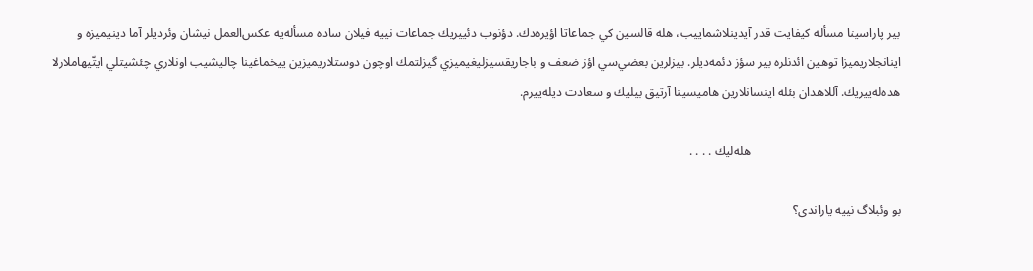بير پاراسينا مسأله كيفايت قدر آيدينلاشماييب، هله قالسين كي جماعاتا اؤيره‌دك. دؤنوب دئييريك جماعات نييه فيلان ساده مسأله‌يه عكس‌العمل نيشان وئرديلر آما دينيميزه و اينانجلاريميزا توهين ائدنلره بير سؤز دئمه‌ديلر. بيزلرين بعضي‌سي اؤز ضعف و باجاريقسيزليغيميزي گيزلتمك اوچون دوستلاريميزين ييخماغينا چاليشيب اونلاري چئشيتلي ايتّيهاملارلا هده‌له‌ييريك. آللاهدان بئله اينسانلارين هاميسينا آرتيق بيليك و سعادت ديله‌ييرم.

                                                هله‌ليك . . . .

بو وئبلاگ نییه یاراندی؟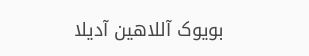بویوک آللاهین آدیلا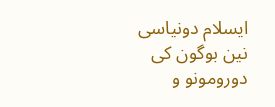ایسلام دونیاسی نین بوگون کی دورومونو و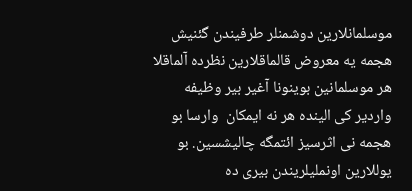موسلمانلارین دوشمنلر طرفیندن گئنیش هجمه یه معروض قالماقلارین نظرده آلماقلا هر موسلمانین بوینونا آغیر بیر وظیفه واردیر کی الینده هر نه ایمکان  وارسا بو هجمه نی اثرسیز ائتمگه چالیشسین. بو یوللارین اونملیلریندن بیری ده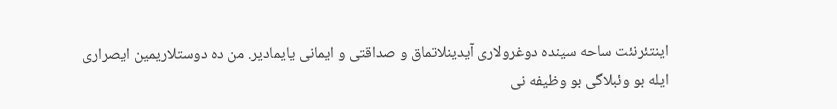اینتئرنئت ساحه سینده دوغرولاری آیدینلاتماق و صداقتی و ایمانی یایمادیر. من ده دوستلاریمین ایصراری ایله بو وئبلاگی بو وظیفه نی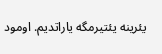یئرینه یئتیرمگه یاراتدیم. اومود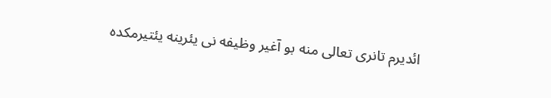ائدیرم تانری تعالی منه بو آغیر وظیفه نی یئرینه یئتیرمکده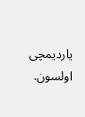یاردیمچی اولسون.